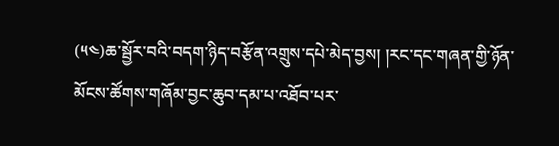(༥༤)ཆ་སྦྱོར་བའི་བདག་ཉིད་བརྩོན་འགྲུས་དཔེ་མེད་བྱས། །རང་དང་གཞན་གྱི་ཉོན་མོངས་ཚོགས་གཞོམ་བྱང་ཆུབ་དམ་པ་འཐོབ་པར་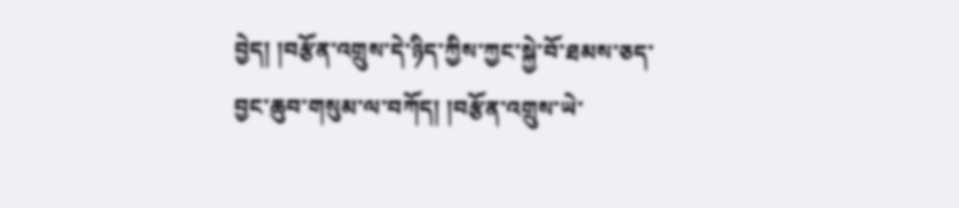བྱེད། །བརྩོན་འགྲུས་དེ་ཉིད་ཀྱིས་ཀྱང་སྐྱེ་བོ་ཐམས་ཅད་བྱང་ཆུབ་གསུམ་ལ་བཀོད། །བརྩོན་འགྲུས་ཡེ་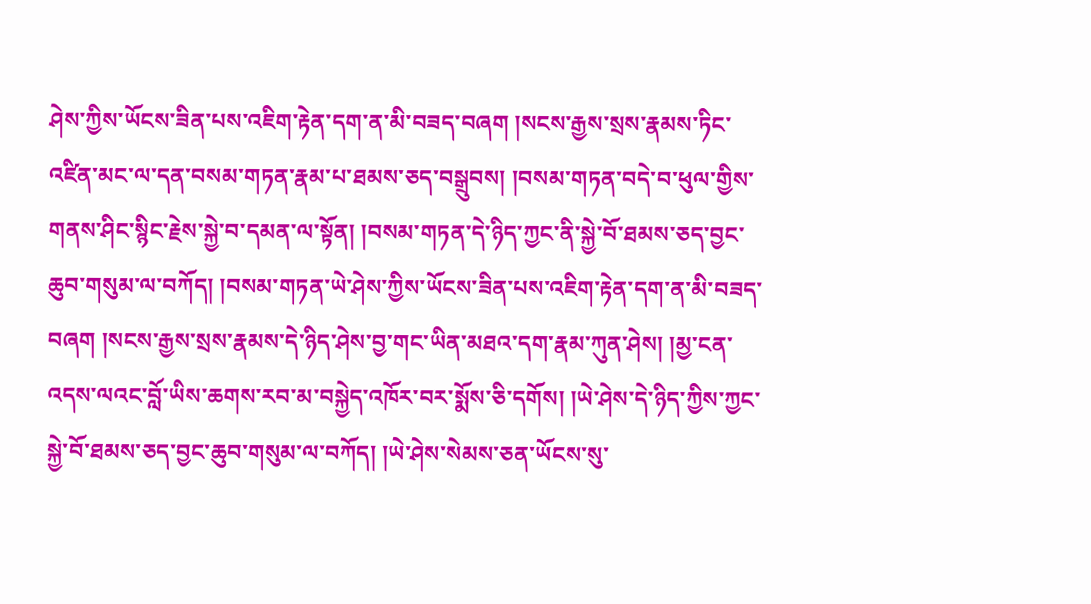ཤེས་ཀྱིས་ཡོངས་ཟིན་པས་འཇིག་རྟེན་དག་ན་མི་བཟད་བཞག །སངས་རྒྱས་སྲས་རྣམས་ཏིང་འཛིན་མང་ལ་དན་བསམ་གཏན་རྣམ་པ་ཐམས་ཅད་བསྒྲུབས། །བསམ་གཏན་བདེ་བ་ཕུལ་གྱིས་གནས་ཤིང་སྙིང་རྗེས་སྐྱེ་བ་དམན་ལ་སྟོན། །བསམ་གཏན་དེ་ཉིད་ཀྱང་ནི་སྐྱེ་བོ་ཐམས་ཅད་བྱང་ཆུབ་གསུམ་ལ་བཀོད། །བསམ་གཏན་ཡེ་ཤེས་ཀྱིས་ཡོངས་ཟིན་པས་འཇིག་རྟེན་དག་ན་མི་བཟད་བཞག །སངས་རྒྱས་སྲས་རྣམས་དེ་ཉིད་ཤེས་བྱ་གང་ཡིན་མཐའ་དག་རྣམ་ཀུན་ཤེས། །མྱ་ངན་འདས་ལའང་བློ་ཡིས་ཆགས་རབ་མ་བསྐྱེད་འཁོར་བར་སྨོས་ཅི་དགོས། །ཡེ་ཤེས་དེ་ཉིད་ཀྱིས་ཀྱང་སྐྱེ་བོ་ཐམས་ཅད་བྱང་ཆུབ་གསུམ་ལ་བཀོད། །ཡེ་ཤེས་སེམས་ཅན་ཡོངས་སུ་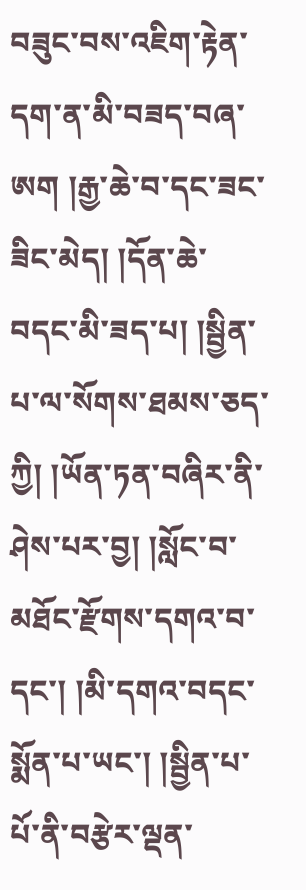བཟུང་བས་འཇིག་རྟེན་དག་ན་མི་བཟད་བཞ་ཨག །རྒྱ་ཆེ་བ་དང་ཟང་ཟིང་མེད། །དོན་ཆེ་བདང་མི་ཟད་པ། །སྦྱིན་པ་ལ་སོགས་ཐམས་ཅད་ཀྱི། །ཡོན་ཏན་བཞིར་ནི་ཤེས་པར་བྱ། །སློང་བ་མཐོང་རྫོགས་དགའ་བ་དང་། །མི་དགའ་བདང་སྨོན་པ་ཡང་། །སྦྱིན་པ་པོ་ནི་བརྩེར་ལྡན་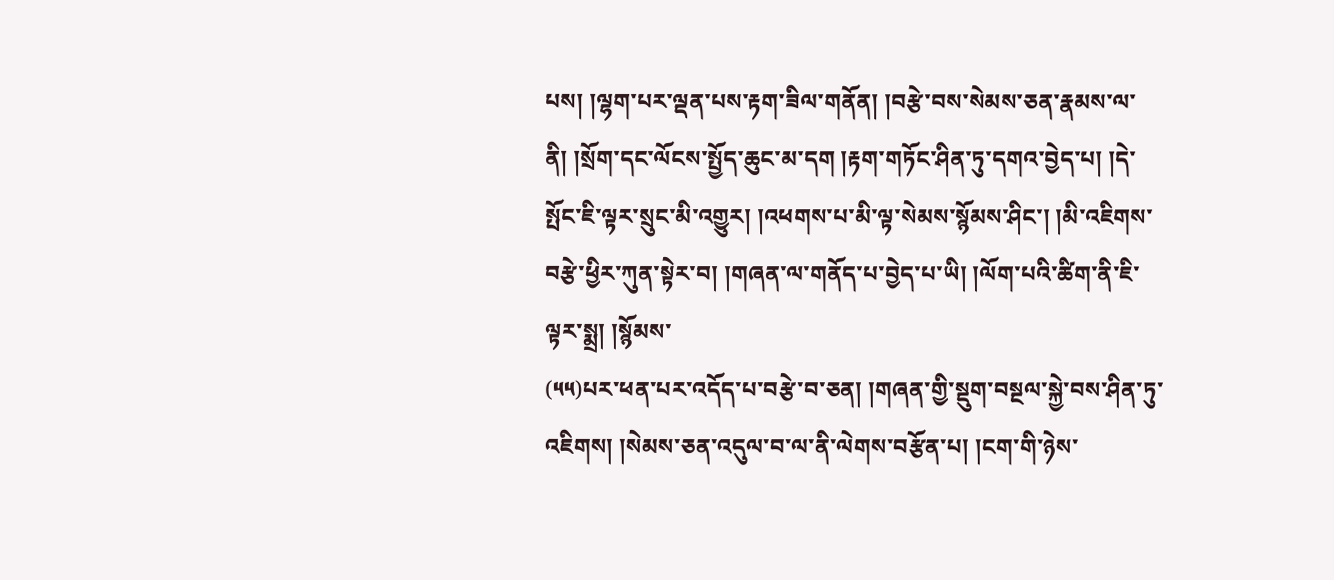པས། །ལྷག་པར་ལྡན་པས་རྟག་ཟིལ་གནོན། །བརྩེ་བས་སེམས་ཅན་རྣམས་ལ་ནི། །སྲོག་དང་ལོངས་སྤྱོད་ཆུང་མ་དག །རྟག་གཏོང་ཤིན་ཏུ་དགའ་བྱེད་པ། །དེ་སྤོང་ཇི་ལྟར་སྲུང་མི་འགྱུར། །འཕགས་པ་མི་ལྟ་སེམས་སྙོམས་ཤིང་། །མི་འཇིགས་བརྩེ་ཕྱིར་ཀུན་སྟེར་བ། །གཞན་ལ་གནོད་པ་བྱེད་པ་ཡི། །ལོག་པའི་ཚིག་ནི་ཇི་ལྟར་སྨྲ། །སྙོམས་
(༥༥)པར་ཕན་པར་འདོད་པ་བརྩེ་བ་ཅན། །གཞན་གྱི་སྡུག་བསྔལ་སྐྱེ་བས་ཤིན་ཏུ་འཇིགས། །སེམས་ཅན་འདུལ་བ་ལ་ནི་ལེགས་བརྩོན་པ། །ངག་གི་ཉེས་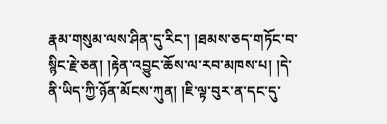རྣམ་གསུམ་ལས་ཤིན་དུ་རིང་། །ཐམས་ཅད་གཏོང་བ་སྙིང་རྗེ་ཅན། །རྟེན་འབྱུང་ཆོས་ལ་རབ་མཁས་པ། །དེ་ནི་ཡིད་ཀྱི་ཉོན་མོངས་ཀུན། །ཇི་ལྟ་བུར་ན་དང་དུ་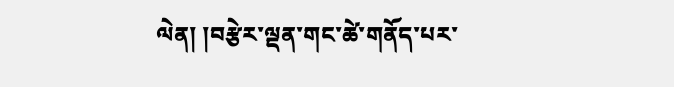ལེན། །བརྩེར་ལྡན་གང་ཚེ་གནོད་པར་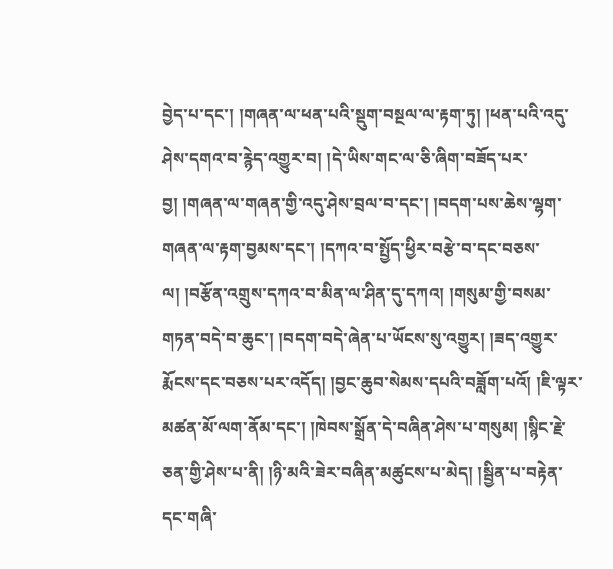བྱེད་པ་དང་། །གཞན་ལ་ཕན་པའི་སྡུག་བསྔལ་ལ་རྟག་ཏུ། །ཕན་པའི་འདུ་ཤེས་དགའ་བ་རྙེད་འགྱུར་བ། །དེ་ཡིས་གང་ལ་ཅི་ཞིག་བཟོད་པར་བྱ། །གཞན་ལ་གཞན་གྱི་འདུ་ཤེས་བྲལ་བ་དང་། །བདག་པས་ཆེས་ལྷག་གཞན་ལ་རྟག་བྱམས་དང་། །དཀའ་བ་སྤྱོད་ཕྱིར་བརྩེ་བ་དང་བཅས་ལ། །བརྩོན་འགྲུས་དཀའ་བ་མིན་ལ་ཤིན་དུ་དཀའ། །གསུམ་གྱི་བསམ་གཏན་བདེ་བ་ཆུང་། །བདག་བདེ་ཞེན་པ་ཡོངས་སུ་འགྱུར། །ཟད་འགྱུར་རྨོངས་དང་བཅས་པར་འདོད། །བྱང་ཆུབ་སེམས་དཔའི་བཟློག་པའོ། །ཇི་ལྟར་མཚན་མོ་ལག་ནོམ་དང་། །ཁེབས་སྒྲོན་དེ་བཞིན་ཤེས་པ་གསུམ། །སྙིང་རྗེ་ཅན་གྱི་ཤེས་པ་ནི། །ཉི་མའི་ཟེར་བཞིན་མཚུངས་པ་མེད། །སྦྱིན་པ་བརྟེན་དང་གཞི་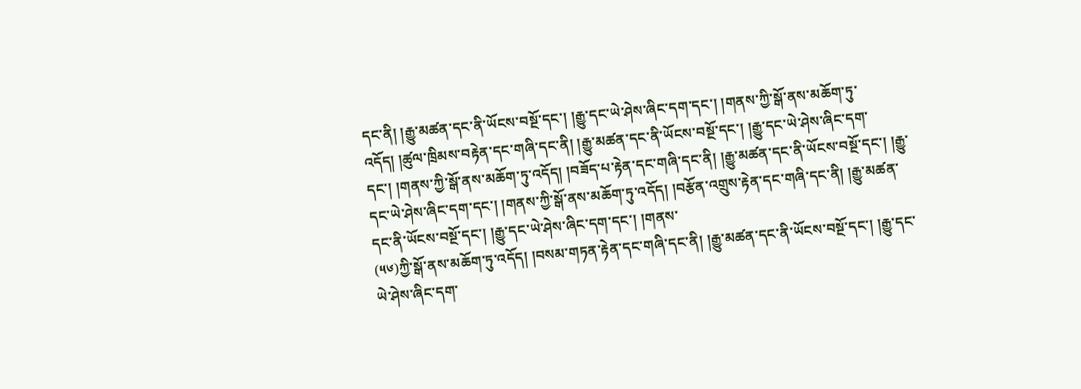དང་ནི། །རྒྱུ་མཚན་དང་ནི་ཡོངས་བསྔོ་དང་། །རྒྱུ་དང་ཡེ་ཤེས་ཞིང་དག་དང་། །གནས་ཀྱི་སྒོ་ནས་མཆོག་ཏུ་འདོད། །ཚུལ་ཁྲིམས་བརྟེན་དང་གཞི་དང་ནི། །རྒྱུ་མཚན་དང་ནི་ཡོངས་བསྔོ་དང་། །རྒྱུ་དང་ཡེ་ཤེས་ཞིང་དག་དང་། །གནས་ཀྱི་སྒོ་ནས་མཆོག་ཏུ་འདོད། །བཟོད་པ་རྟེན་དང་གཞི་དང་ནི། །རྒྱུ་མཚན་དང་ནི་ཡོངས་བསྔོ་དང་། །རྒྱུ་དང་ཡེ་ཤེས་ཞིང་དག་དང་། །གནས་ཀྱི་སྒོ་ནས་མཆོག་ཏུ་འདོད། །བརྩོན་འགྲུས་རྟེན་དང་གཞི་དང་ནི། །རྒྱུ་མཚན་དང་ནི་ཡོངས་བསྔོ་དང་། །རྒྱུ་དང་ཡེ་ཤེས་ཞིང་དག་དང་། །གནས་
(༥༦)ཀྱི་སྒོ་ནས་མཆོག་ཏུ་འདོད། །བསམ་གཏན་རྟེན་དང་གཞི་དང་ནི། །རྒྱུ་མཚན་དང་ནི་ཡོངས་བསྔོ་དང་། །རྒྱུ་དང་ཡེ་ཤེས་ཞིང་དག་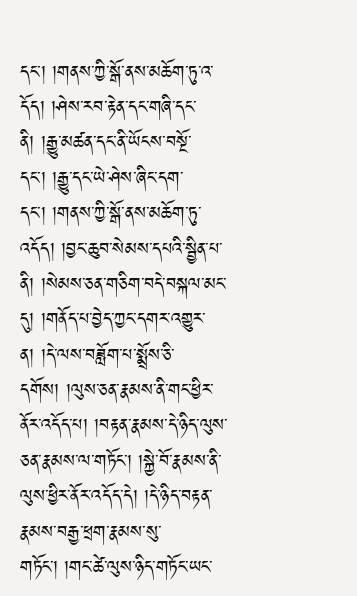དང་། །གནས་ཀྱི་སྒོ་ནས་མཆོག་ཏུ་འ་དོད། །ཤེས་རབ་རྟེན་དང་གཞི་དང་ནི། །རྒྱུ་མཚན་དང་ནི་ཡོངས་བསྔོ་དང་། །རྒྱུ་དང་ཡེ་ཤེས་ཞིང་དག་དང་། །གནས་ཀྱི་སྒོ་ནས་མཆོག་ཏུ་འདོད། །བྱང་ཆུབ་སེམས་དཔའི་སྦྱིན་པ་ནི། །སེམས་ཅན་གཅིག་བདེ་བསྐལ་མང་དུ། །གནོད་པ་བྱེད་ཀྱང་དགར་འགྱུར་ན། །དེ་ལས་བཟློག་པ་སྨྲོས་ཅི་དགོས། །ལུས་ཅན་རྣམས་ནི་གང་ཕྱིར་ནོར་འདོད་པ། །བརྟན་རྣམས་དེ་ཉིད་ལུས་ཅན་རྣམས་ལ་གཏོང་། །སྐྱེ་བོ་རྣམས་ནི་ལུས་ཕྱིར་ནོར་འདོད་དེ། །དེ་ཉིད་བརྟན་རྣམས་བརྒྱ་ཕྲག་རྣམས་སུ་གཏོང་། །གང་ཚེ་ལུས་ཉིད་གཏོང་ཡང་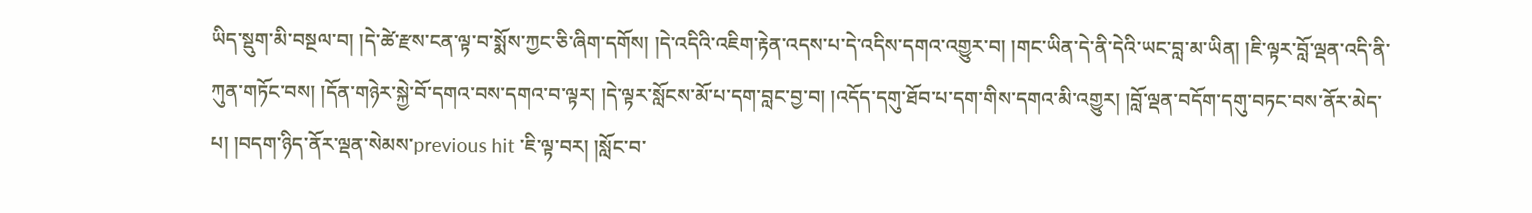ཡིད་སྡུག་མི་བསྔལ་བ། །དེ་ཚེ་རྫས་ངན་ལྟ་བ་སྨོས་ཀྱང་ཅི་ཞིག་དགོས། །དེ་འདིའི་འཇིག་རྟེན་འདས་པ་དེ་འདིས་དགའ་འགྱུར་བ། །གང་ཡིན་དེ་ནི་དེའི་ཡང་བླ་མ་ཡིན། །ཇི་ལྟར་བློ་ལྡན་འདི་ནི་ཀུན་གཏོང་བས། །དོན་གཉེར་སྐྱེ་བོ་དགའ་བས་དགའ་བ་ལྟར། །དེ་ལྟར་སློངས་མོ་པ་དག་བླང་བྱ་བ། །འདོད་དགུ་ཐོབ་པ་དག་གིས་དགའ་མི་འགྱུར། །བློ་ལྡན་བདོག་དགུ་བཏང་བས་ནོར་མེད་པ། །བདག་ཉིད་ནོར་ལྡན་སེམས་previous hit ་ཇི་ལྟ་བར། །སློང་བ་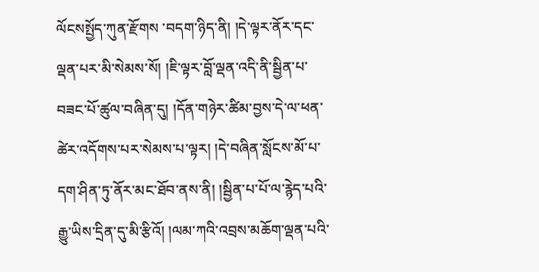ལོངསསྤྱོད་ཀུན་རྫོགས ་བདག་ཉིད་ནི། །དེ་ལྟར་ནོར་དང་ལྡན་པར་མི་སེམས་སོ། །ཇི་ལྟར་བློ་ལྡན་འདི་ནི་སྦྱིན་པ་བཟང་པོ་ཚུལ་བཞིན་དུ། །དོན་གཉེར་ཚིམ་བྱས་དེ་ལ་ཕན་ཚེར་འདོགས་པར་སེམས་པ་ལྟར། །དེ་བཞིན་སློངས་མོ་པ་དག་ཤིན་ཏུ་ནོར་མང་ཐོབ་ནས་ནི། །སྦྱིན་པ་པོ་ལ་རྙེད་པའི་རྒྱུ་ཡིས་དྲིན་དུ་མི་རྩིའོ། །ལམ་ཀའི་འབྲས་མཆོག་ལྡན་པའི་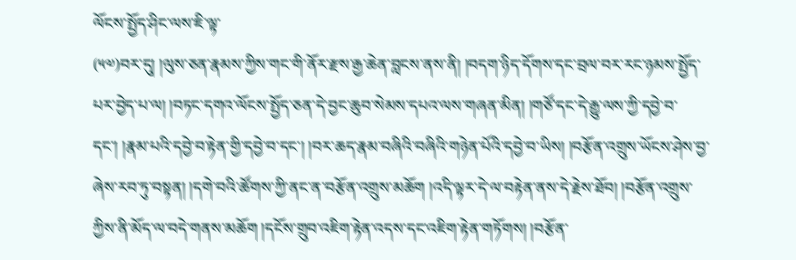ལོངས་སྤྱོད་ཤིང་ལས་ཇི་ལྟ་
(༥༧)བར་དུ། །ལུས་ཅན་རྣམས་ཀྱིས་གང་གི་ནོར་རྫས་རྒྱ་ཆེན་བླངས་ནས་ནི། །བདག་ཉིད་དོགས་དང་བྲལ་བར་རང་ཉམས་སྤྱོད་པར་བྱེད་པ་ལ། །བཏང་དགའ་ལོངས་སྤྱོད་ཅན་དེ་བྱང་ཆུབ་སེམས་དཔའ་ལས་གཞན་མིན། །གཙོ་དང་དེ་རྒྱུ་ལས་ཀྱི་དབྱེ་བ་དང་། །རྣམ་པའི་དབྱེ་བ་རྟེན་གྱི་དབྱེ་བ་དང་། །བར་ཆད་རྣམ་བཞིའི་བཞིའི་གཉེན་པོའི་དབྱེ་བ་ཡིས། །བརྩོན་འགྲུས་ཡོངས་ཤེས་བྱ་ཞེས་རབ་ཏུ་བསྟན། །དགེ་བའི་ཚོགས་ཀྱི་ནང་ན་བརྩོན་འགྲུས་མཆོག །འདི་ལྟར་དེ་ལ་བརྟེན་ནས་དེ་རྗེས་ཐོབ། །བརྩོན་འགྲུས་ཀྱིས་ནི་མོད་ལ་བདེ་གནས་མཆོག །དངོས་གྲུབ་འཇིག་རྟེན་འདས་དང་འཇིག་རྟེན་གཏོགས། །བརྩོན་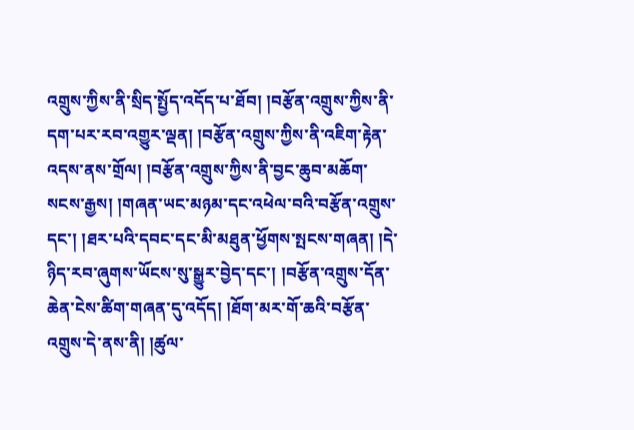འགྲུས་ཀྱིས་ནི་སྲིད་སྤྱོད་འདོད་པ་ཐོབ། །བརྩོན་འགྲུས་ཀྱིས་ནི་དག་པར་རབ་འགྱུར་ལྡན། །བརྩོན་འགྲུས་ཀྱིས་ནི་འཇིག་རྟེན་འདས་ནས་གྲོལ། །བརྩོན་འགྲུས་ཀྱིས་ནི་བྱང་ཆུབ་མཆོག་སངས་རྒྱས། །གཞན་ཡང་མཉམ་དང་འཕེལ་བའི་བརྩོན་འགྲུས་དང་། །ཐར་པའི་དབང་དང་མི་མཐུན་ཕྱོགས་སྤངས་གཞན། །དེ་ཉིད་རབ་ཞུགས་ཡོངས་སུ་སྒྱུར་བྱེད་དང་། །བརྩོན་འགྲུས་དོན་ཆེན་ངེས་ཚིག་གཞན་དུ་འདོད། །ཐོག་མར་གོ་ཆའི་བརྩོན་འགྲུས་དེ་ནས་ནི། །ཚུལ་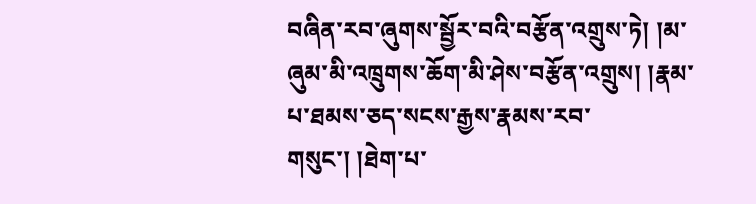བཞིན་རབ་ཞུགས་སྦྱོར་བའི་བརྩོན་འགྲུས་ཏེ། །མ་ཞུམ་མི་འཁྲུགས་ཆོག་མི་ཤེས་བརྩོན་འགྲུས། །རྣམ་པ་ཐམས་ཅད་སངས་རྒྱས་རྣམས་རབ་གསུང་། །ཐེག་པ་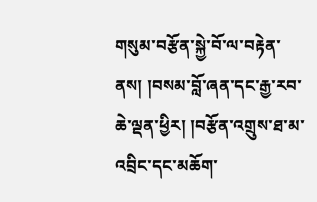གསུམ་བརྩོན་སྐྱེ་བོ་ལ་བརྟེན་ནས། །བསམ་བློ་ཞན་དང་རྒྱ་རབ་ཆེ་ལྡན་ཕྱིར། །བརྩོན་འགྲུས་ཐ་མ་འབྲིང་དང་མཆོག་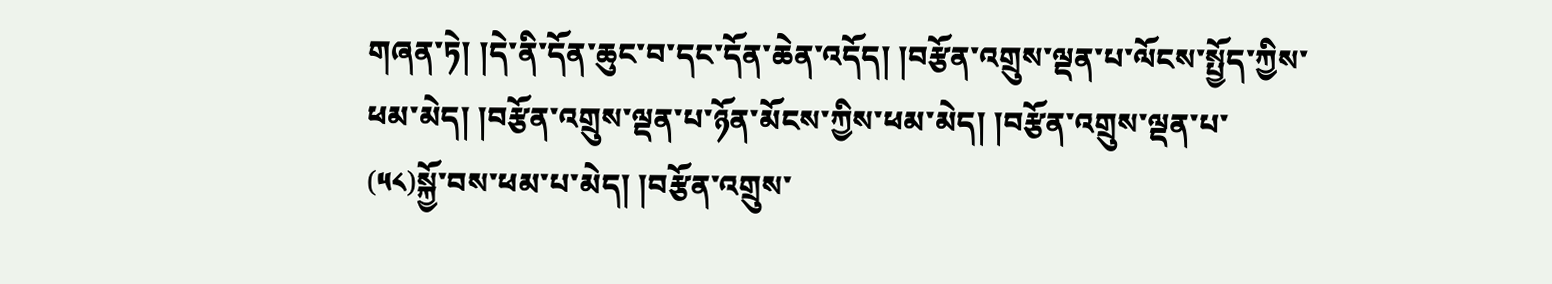གཞན་ཏེ། །དེ་ནི་དོན་ཆུང་བ་དང་དོན་ཆེན་འདོད། །བརྩོན་འགྲུས་ལྡན་པ་ལོངས་སྤྱོད་ཀྱིས་ཕམ་མེད། །བརྩོན་འགྲུས་ལྡན་པ་ཉོན་མོངས་ཀྱིས་ཕམ་མེད། །བརྩོན་འགྲུས་ལྡན་པ་
(༥༨)སྐྱོ་བས་ཕམ་པ་མེད། །བརྩོན་འགྲུས་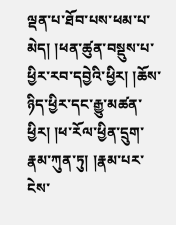ལྡན་པ་ཐོབ་པས་ཕམ་པ་མེད། །ཕན་ཚུན་བསྡུས་པ་ཕྱིར་རབ་དབྱེའི་ཕྱིར། །ཆོས་ཉིད་ཕྱིར་དང་རྒྱུ་མཚན་ཕྱིར། །ཕ་རོལ་ཕྱིན་དྲུག་རྣམ་ཀུན་ཏུ། །རྣམ་པར་ངེས་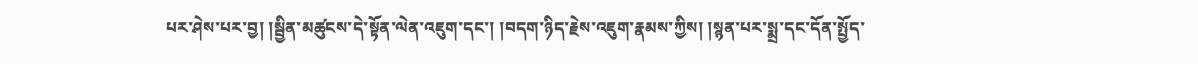པར་ཤེས་པར་བྱ། །སྦྱིན་མཚུངས་དེ་སྟོན་ལེན་འཇུག་དང་། །བདག་ཉིད་རྗེས་འཇུག་རྣམས་ཀྱིས། །སྙན་པར་སྨྲ་དང་དོན་སྤྱོད་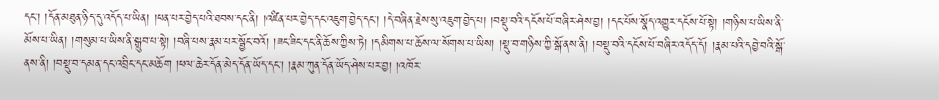དང་། །དོན་མཐུན་ཉིད་དུ་འདོད་པ་ཡིན། །ཕན་པར་བྱེད་པའི་ཐབས་དང་ནི། །འཛིན་པར་བྱེད་དང་འཇུག་བྱེད་དང་། །དེ་བཞིན་རྗེས་སུ་འཇུག་བྱེད་པ། །བསྡུ་བའི་དངོས་པོ་བཞིར་ཤེས་བྱ། །དང་པོས་སྣོད་འགྱུར་དངོས་པོ་སྟེ། །གཉིས་པ་ཡིས་ནི་མོས་པ་ཡིན། །གསུམ་པ་ཡིས་ནི་སྒྲུབ་པ་སྟེ། །བཞི་པས་རྣམ་པར་སྦྱོང་བའོ། །ཟང་ཟིང་དང་ནི་ཆོས་ཀྱིས་ཏེ། །དམིགས་པ་ཆོས་ལ་སོགས་པ་ཡིས། །སྡུ་བ་གཉིས་ཀྱི་སྒོ་ནས་ནི། །བསྡུ་བའི་དངོས་པོ་བཞིར་འདོད་དོ། །རྣམ་པའི་དབྱེ་བའི་སྒོ་ནས་ནི། །བསྡུ་བ་དམན་དང་འབྲིང་དང་མཆོག །ཕལ་ཆེར་དོན་མེད་དོན་ཡོད་དང་། །རྣམ་ཀུན་དོན་ཡོད་ཤེས་པར་བྱ། །འཁོར་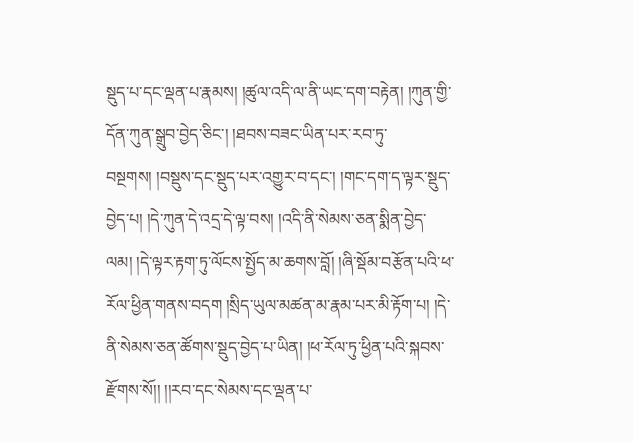སྡུད་པ་དང་ལྡན་པ་རྣམས། །ཚུལ་འདི་ལ་ནི་ཡང་དག་བརྟེན། །ཀུན་གྱི་དོན་ཀུན་སྒྲུབ་བྱེད་ཅིང་། །ཐབས་བཟང་ཡིན་པར་རབ་ཏུ་བསྔགས། །བསྡུས་དང་སྡུད་པར་འགྱུར་བ་དང་། །གང་དག་ད་ལྟར་སྡུད་བྱེད་པ། །དེ་ཀུན་དེ་འདྲ་དེ་ལྟ་བས། །འདི་ནི་སེམས་ཅན་སྨིན་བྱེད་ལམ། །དེ་ལྟར་རྟག་ཏུ་ལོངས་སྤྱོད་མ་ཆགས་བློ། །ཞི་སྡོམ་བརྩོན་པའི་ཕ་རོལ་ཕྱིན་གནས་བདག །སྲིད་ཡུལ་མཚན་མ་རྣམ་པར་མི་རྟོག་པ། །དེ་ནི་སེམས་ཅན་ཚོགས་སྡུད་བྱེད་པ་ཡིན། །ཕ་རོལ་ཏུ་ཕྱིན་པའི་སྐབས་རྫོགས་སོ།། །།རབ་དང་སེམས་དང་ལྡན་པ་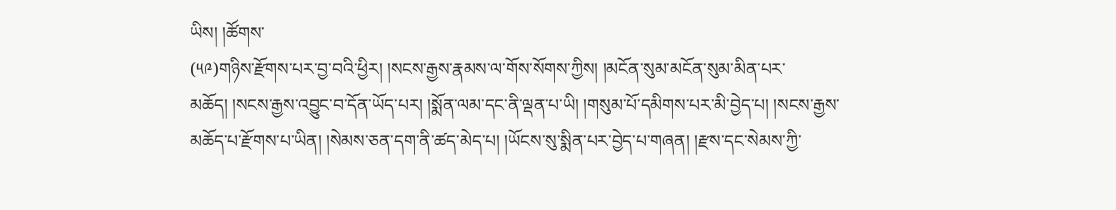ཡིས། །ཚོགས་
(༥༩)གཉིས་རྫོགས་པར་བྱ་བའི་ཕྱིར། །སངས་རྒྱས་རྣམས་ལ་གོས་སོགས་ཀྱིས། །མངོན་སུམ་མངོན་སུམ་མིན་པར་མཆོད། །སངས་རྒྱས་འབྱུང་བ་དོན་ཡོད་པར། །སྨོན་ལམ་དང་ནི་ལྡན་པ་ཡི། །གསུམ་པོ་དམིགས་པར་མི་བྱེད་པ། །སངས་རྒྱས་མཆོད་པ་རྫོགས་པ་ཡིན། །སེམས་ཅན་དག་ནི་ཚད་མེད་པ། །ཡོངས་སུ་སྨིན་པར་བྱེད་པ་གཞན། །རྫས་དང་སེམས་ཀྱི་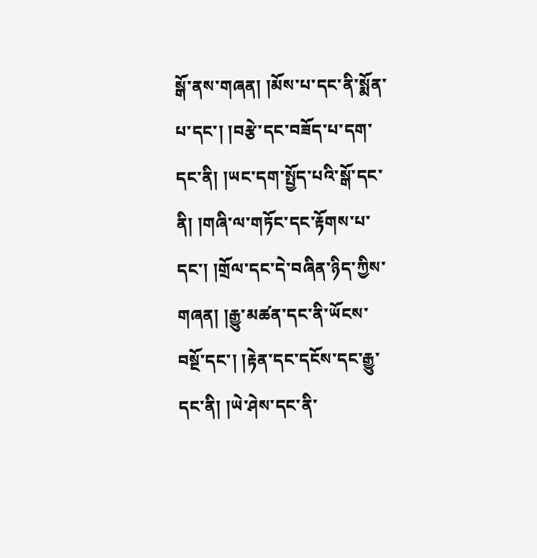སྒོ་ནས་གཞན། །མོས་པ་དང་ནི་སྨོན་པ་དང་། །བརྩེ་དང་བཟོད་པ་དག་དང་ནི། །ཡང་དག་སྤྱོད་པའི་སྒོ་དང་ནི། །གཞི་ལ་གཏོང་དང་རྟོགས་པ་དང་། །གྲོལ་དང་དེ་བཞིན་ཉིད་ཀྱིས་གཞན། །རྒྱུ་མཚན་དང་ནི་ཡོངས་བསྔོ་དང་། །རྟེན་དང་དངོས་དང་རྒྱུ་དང་ནི། །ཡེ་ཤེས་དང་ནི་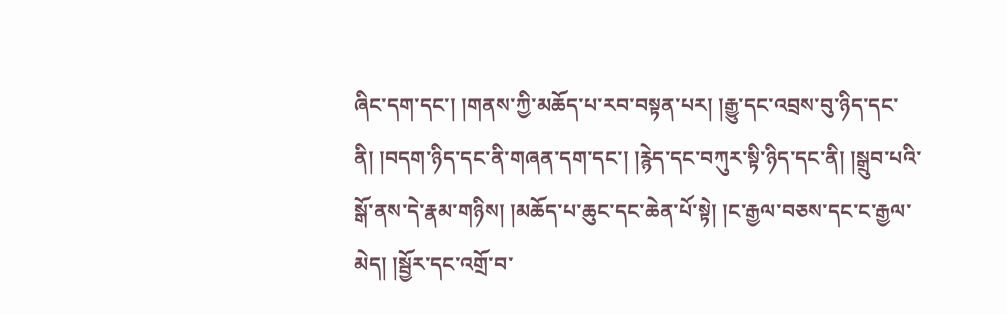ཞིང་དག་དང་། །གནས་ཀྱི་མཆོད་པ་རབ་བསྟན་པར། །རྒྱུ་དང་འབྲས་བུ་ཉིད་དང་ནི། །བདག་ཉིད་དང་ནི་གཞན་དག་དང་། །རྙེད་དང་བཀུར་སྟི་ཉིད་དང་ནི། །སྒྲུབ་པའི་སྒོ་ནས་དེ་རྣམ་གཉིས། །མཆོད་པ་ཆུང་དང་ཆེན་པོ་སྟེ། །ང་རྒྱལ་བཅས་དང་ང་རྒྱལ་མེད། །སྦྱོར་དང་འགྲོ་བ་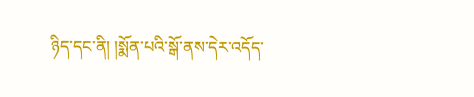ཉིད་དང་ནི། །སྨོན་པའི་སྒོ་ནས་དེར་འདོད་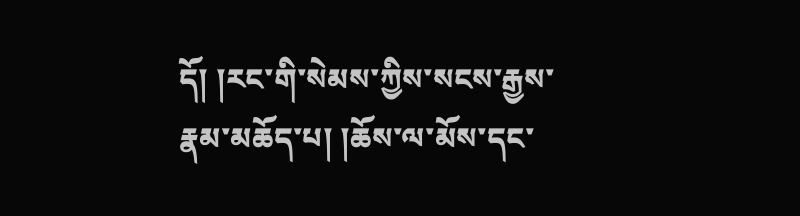དོ། །རང་གི་སེམས་ཀྱིས་སངས་རྒྱས་རྣམ་མཆོད་པ། །ཆོས་ལ་མོས་དང་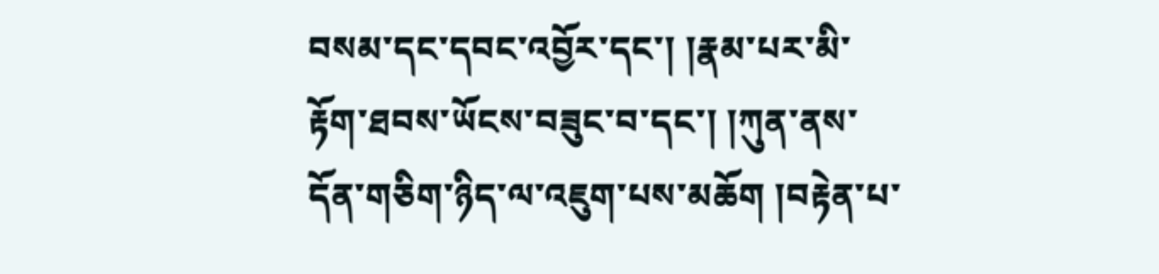བསམ་དང་དབང་འབྱོར་དང་། །རྣམ་པར་མི་རྟོག་ཐབས་ཡོངས་བཟུང་བ་དང་། །ཀུན་ནས་དོན་གཅིག་ཉིད་ལ་འཇུག་པས་མཆོག །བརྟེན་པ་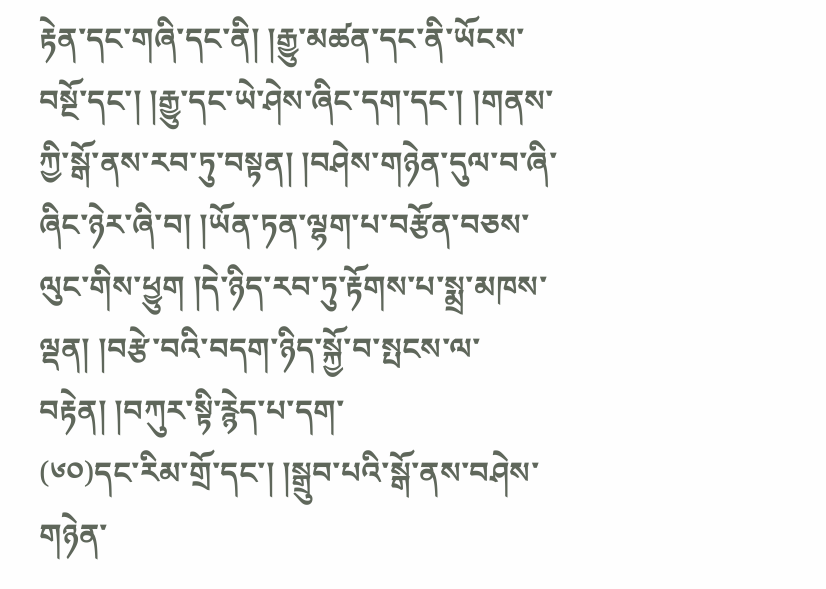རྟེན་དང་གཞི་དང་ནི། །རྒྱུ་མཚན་དང་ནི་ཡོངས་བསྔོ་དང་། །རྒྱུ་དང་ཡེ་ཤེས་ཞིང་དག་དང་། །གནས་ཀྱི་སྒོ་ནས་རབ་ཏུ་བསྟན། །བཤེས་གཉེན་དུལ་བ་ཞི་ཞིང་ཉེར་ཞི་བ། །ཡོན་ཏན་ལྷག་པ་བརྩོན་བཅས་ལུང་གིས་ཕྱུག །དེ་ཉིད་རབ་ཏུ་རྟོགས་པ་སྨྲ་མཁས་ལྡན། །བརྩེ་བའི་བདག་ཉིད་སྐྱོ་བ་སྤངས་ལ་བརྟེན། །བཀུར་སྟི་རྙེད་པ་དག་
(༦༠)དང་རིམ་གྲོ་དང་། །སྒྲུབ་པའི་སྒོ་ནས་བཤེས་གཉེན་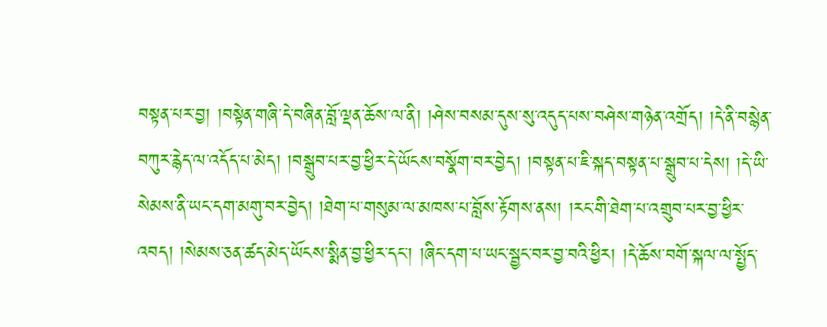བསྟན་པར་བྱ། །བསྟེན་གཞི་དེ་བཞིན་བློ་ལྡན་ཆོས་ལ་ནི། །ཤེས་བསམ་དུས་སུ་འདུད་པས་བཤེས་གཉེན་འགྲོད། །དེ་ནི་བསྙེན་བཀུར་རྙེད་ལ་འདོད་པ་མེད། །བསྒྲུབ་པར་བྱ་ཕྱིར་དེ་ཡོངས་བསྣོག་བར་བྱེད། །བསྟན་པ་ཇི་སྐད་བསྟན་པ་སྒྲུབ་པ་དེས། །དེ་ཡི་སེམས་ནི་ཡང་དག་མགུ་བར་བྱེད། །ཐེག་པ་གསུམ་ལ་མཁས་པ་བློས་རྟོགས་ནས། །རང་གི་ཐེག་པ་འགྲུབ་པར་བྱ་ཕྱིར་འབད། །སེམས་ཅན་ཚད་མེད་ཡོངས་སྨིན་བྱ་ཕྱིར་དང་། །ཞིང་དག་པ་ཡང་སྦྱང་བར་བྱ་བའི་ཕྱིར། །དེ་ཆོས་བགོ་སྐལ་ལ་སྤྱོད་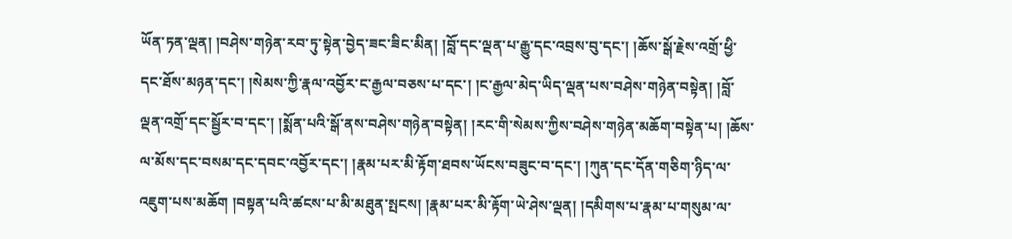ཡོན་ཏན་ལྡན། །བཤེས་གཉེན་རབ་ཏུ་སྟེན་བྱེད་ཟང་ཟིང་མིན། །བློ་དང་ལྡན་པ་རྒྱུ་དང་འབྲས་བུ་དང་། །ཆོས་སྒོ་རྗེས་འགྲོ་ཕྱི་དང་ཐོས་མཉན་དང་། །སེམས་ཀྱི་རྣལ་འབྱོར་ང་རྒྱལ་བཅས་པ་དང་། །ང་རྒྱལ་མེད་ཡིད་ལྡན་པས་བཤེས་གཉེན་བསྟེན། །བློ་ལྡན་འགྲོ་དང་སྦྱོར་བ་དང་། །སྨོན་པའི་སྒོ་ནས་བཤེས་གཉེན་བསྟེན། །རང་གི་སེམས་ཀྱིས་བཤེས་གཉེན་མཆོག་བསྟེན་པ། །ཆོས་ལ་མོས་དང་བསམ་དང་དབང་འབྱོར་དང་། །རྣམ་པར་མི་རྟོག་ཐབས་ཡོངས་བཟུང་བ་དང་། །ཀུན་དང་དོན་གཅིག་ཉིད་ལ་འཇུག་པས་མཆོག །བསྟན་པའི་ཚངས་པ་མི་མཐུན་སྤངས། །རྣམ་པར་མི་རྟོག་ཡེ་ཤེས་ལྡན། །དམིགས་པ་རྣམ་པ་གསུམ་ལ་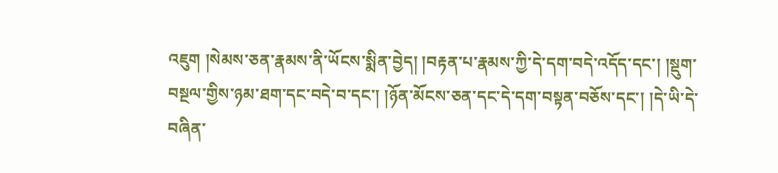འཇུག །སེམས་ཅན་རྣམས་ནི་ཡོངས་སྨིན་བྱེད། །བརྟན་པ་རྣམས་ཀྱི་དེ་དག་བདེ་འདོད་དང་། །སྡུག་བསྔལ་གྱིས་ཉམ་ཐག་དང་བདེ་བ་དང་། །ཉོན་མོངས་ཅན་དང་དེ་དག་བསྟན་བཅོས་དང་། །དེ་ཡི་དེ་བཞིན་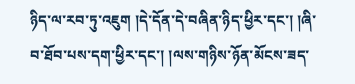ཉིད་ལ་རབ་ཏུ་འཇུག །དེ་དོན་དེ་བཞིན་ཉིད་ཕྱིར་དང་། །ཞི་བ་ཐོབ་པས་དག་ཕྱིར་དང་། །ལས་གཉིས་ཉོན་མོངས་ཟད་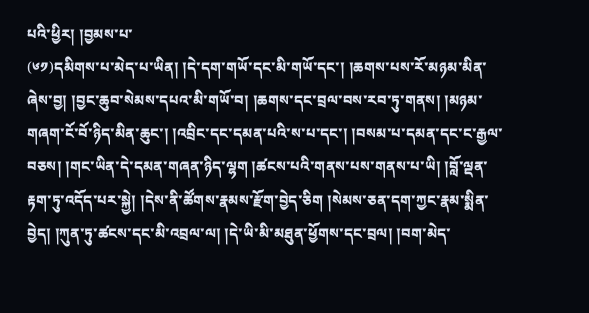པའི་ཕྱིར། །བྱམས་པ་
(༦༡)དམིགས་པ་མེད་པ་ཡིན། །དེ་དག་གཡོ་དང་མི་གཡོ་དང་། །ཆགས་པས་རོ་མཉམ་མིན་ཞེས་བྱ། །བྱང་ཆུབ་སེམས་དཔའ་མི་གཡོ་བ། །ཆགས་དང་བྲལ་བས་རབ་ཏུ་གནས། །མཉམ་གཞག་ངོ་བོ་ཉིད་མིན་ཆུང་། །འབྲིང་དང་དམན་པའི་ས་པ་དང་། །བསམ་པ་དམན་དང་ང་རྒྱལ་བཅས། །གང་ཡིན་དེ་དམན་གཞན་ཉིད་ལྷག །ཚངས་པའི་གནས་པས་གནས་པ་ཡི། །བློ་ལྡན་རྟག་ཏུ་འདོད་པར་སྐྱེ། །དེས་ནི་ཚོགས་རྣམས་རྫོག་བྱེད་ཅིག །སེམས་ཅན་དག་ཀྱང་རྣམ་སྨིན་བྱེད། །ཀུན་ཏུ་ཚངས་དང་མི་འབྲལ་ལ། །དེ་ཡི་མི་མཐུན་ཕྱོགས་དང་བྲལ། །བག་མེད་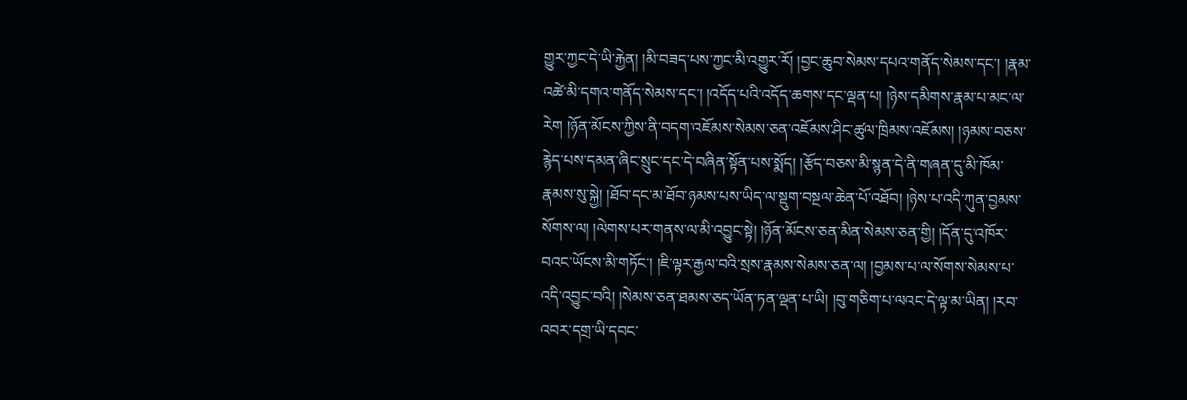གྱུར་ཀྱང་དེ་ཡི་རྐྱེན། །མི་བཟད་པས་ཀྱང་མི་འགྱུར་རོ། །བྱང་ཆུབ་སེམས་དཔའ་གནོད་སེམས་དང་། །རྣམ་འཚེ་མི་དགའ་གནོད་སེམས་དང་། །འདོད་པའི་འདོད་ཆགས་དང་ལྡན་པ། །ཉེས་དམིགས་རྣམ་པ་མང་ལ་རེག །ཉོན་མོངས་ཀྱིས་ནི་བདག་འཇོམས་སེམས་ཅན་འཇོམས་ཤིང་ཚུལ་ཁྲིམས་འཇོམས། །ཉམས་བཅས་རྙེད་པས་དམན་ཞིང་སྲུང་དང་དེ་བཞིན་སྟོན་པས་སྨོད། །རྩོད་བཅས་མི་སྙན་དེ་ནི་གཞན་དུ་མི་ཁོམ་རྣམས་སུ་སྐྱེ། །ཐོབ་དང་མ་ཐོབ་ཉམས་པས་ཡིད་ལ་སྡུག་བསྔལ་ཆེན་པོ་འཐོབ། །ཉེས་པ་འདི་ཀུན་བྱམས་སོགས་ལ། །ལེགས་པར་གནས་ལ་མི་འབྱུང་སྟེ། །ཉོན་མོངས་ཅན་མིན་སེམས་ཅན་གྱི། །དོན་དུ་འཁོར་བའང་ཡོངས་མི་གཏོང་། །ཇི་ལྟར་རྒྱལ་བའི་སྲས་རྣམས་སེམས་ཅན་ལ། །བྱམས་པ་ལ་སོགས་སེམས་པ་འདི་འབྱུང་བའི། །སེམས་ཅན་ཐམས་ཅད་ཡོན་ཏན་ལྡན་པ་ཡི། །བུ་གཅིག་པ་ལའང་དེ་ལྟ་མ་ཡིན། །རབ་འབར་དགྲ་ཡི་དབང་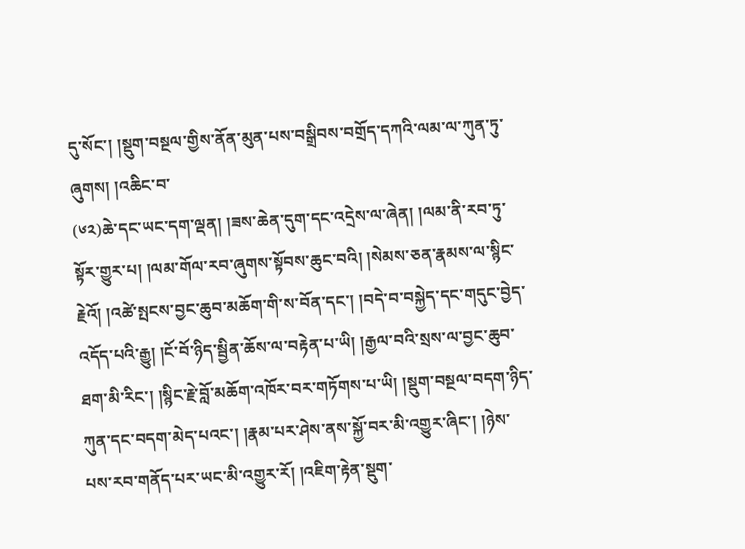དུ་སོང་། །སྡུག་བསྔལ་གྱིས་ནོན་མུན་པས་བསྒྲིབས་བགྲོད་དཀའི་ལམ་ལ་ཀུན་ཏུ་ཞུགས། །འཆིང་བ་
(༦༢)ཆེ་དང་ཡང་དག་ལྡན། །ཟས་ཆེན་དུག་དང་འདྲེས་ལ་ཞེན། །ལམ་ནི་རབ་ཏུ་སྟོར་གྱུར་པ། །ལམ་གོལ་རབ་ཞུགས་སྟོབས་ཆུང་བའི། །སེམས་ཅན་རྣམས་ལ་སྙིང་རྗེའོ། །འཚེ་སྤངས་བྱང་ཆུབ་མཆོག་གི་ས་བོན་དང་། །བདེ་བ་བསྐྱེད་དང་གདུང་བྱེད་འདོད་པའི་རྒྱུ། །ངོ་བོ་ཉིད་སྦྱིན་ཆོས་ལ་བརྟེན་པ་ཡི། །རྒྱལ་བའི་སྲས་ལ་བྱང་ཆུབ་ཐག་མི་རིང་། །སྙིང་རྗེ་བློ་མཆོག་འཁོར་བར་གཏོགས་པ་ཡི། །སྡུག་བསྔལ་བདག་ཉིད་ཀུན་དང་བདག་མེད་པའང་། །རྣམ་པར་ཤེས་ནས་སྐྱོ་བར་མི་འགྱུར་ཞིང་། །ཉེས་པས་རབ་གནོད་པར་ཡང་མི་འགྱུར་རོ། །འཇིག་རྟེན་སྡུག་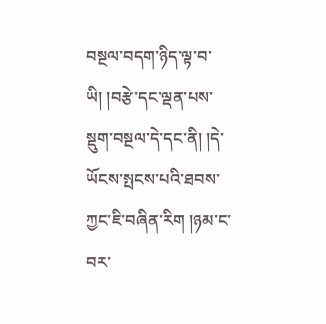བསྔལ་བདག་ཉིད་ལྟ་བ་ཡི། །བརྩེ་དང་ལྡན་པས་སྡུག་བསྔལ་དེ་དང་ནི། །དེ་ཡོངས་སྤངས་པའི་ཐབས་ཀྱང་ཇི་བཞིན་རིག །ཉམ་ང་བར་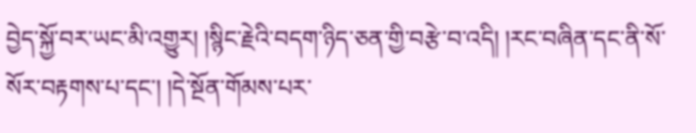བྱེད་སྐྱོ་བར་ཡང་མི་འགྱུར། །སྙིང་རྗེའི་བདག་ཉིད་ཅན་གྱི་བརྩེ་བ་འདི། །རང་བཞིན་དང་ནི་སོ་སོར་བརྟགས་པ་དང་། །དེ་སྔོན་གོམས་པར་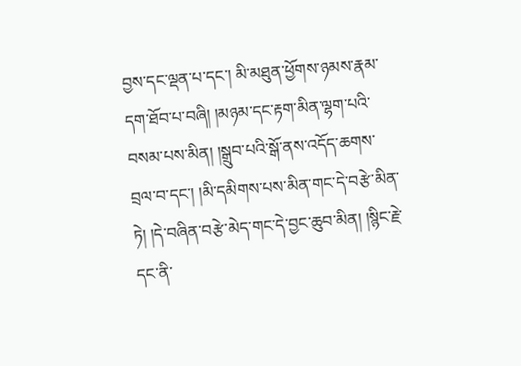བྱས་དང་ལྡན་པ་དང་། མི་མཐུན་ཕྱོགས་ཉམས་རྣམ་དག་ཐོབ་པ་བཞི། །མཉམ་དང་རྟག་མིན་ལྷག་པའི་བསམ་པས་མིན། །སྒྲུབ་པའི་སྒོ་ནས་འདོད་ཆགས་བྲལ་བ་དང་། །མི་དམིགས་པས་མིན་གང་དེ་བརྩེ་མིན་ཏེ། །དེ་བཞིན་བརྩེ་མེད་གང་དེ་བྱང་ཆུབ་མིན། །སྙིང་རྗེ་དང་ནི་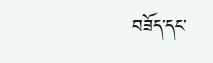བཟོད་དང་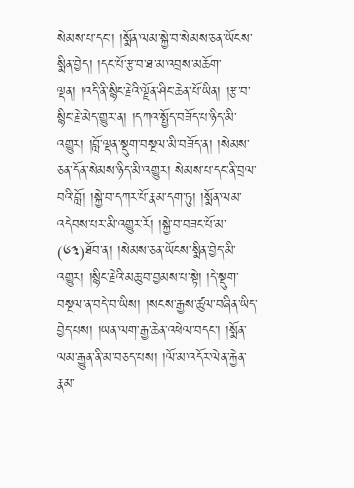སེམས་པ་དང་། །སྨོན་ལམ་སྐྱེ་བ་སེམས་ཅན་ཡོངས་སྨིན་བྱེད། །དང་པོ་རྩ་བ་ཐ་མ་འབྲས་མཆོག་ལྡན། །འདི་ནི་སྙིང་རྗེའི་ལྗོན་ཤིང་ཆེན་པོ་ཡིན། །རྩ་བ་སྙིང་རྗེ་མེད་གྱུར་ན། །དཀའ་སྤྱོད་བཟོད་པ་ཉིད་མི་འགྱུར། །བློ་ལྡན་སྡུག་བསྔལ་མི་བཟོད་ན། །སེམས་ཅན་དོན་སེམས་ཉིད་མི་འགྱུར། སེམས་པ་དང་ནི་བྲལ་བའི་བློ། །སྐྱེ་བ་དཀར་པོ་རྣམ་དག་ཏུ། །སྨོན་ལམ་འདེབས་པར་མི་འགྱུར་རོ། །སྐྱེ་བ་བཟང་པོ་མ་
(༦༣)ཐོབ་ན། །སེམས་ཅན་ཡོངས་སྨིན་བྱེད་མི་འགྱུར། །སྙིང་རྗེའི་མཆུ་བ་བྱམས་པ་སྟེ། །དེ་སྡུག་བསྔལ་ན་བདེ་བ་ཡིས། །སངས་རྒྱས་ཚུལ་བཞིན་ཡིད་བྱེད་པས། །ཡན་ལག་རྒྱ་ཆེན་འཕེལ་བདང་། །སྨོན་ལམ་རྒྱུན་ནི་མ་བཅད་པས། །ལོ་མ་འདོར་ལེན་རྐྱེན་རྣམ་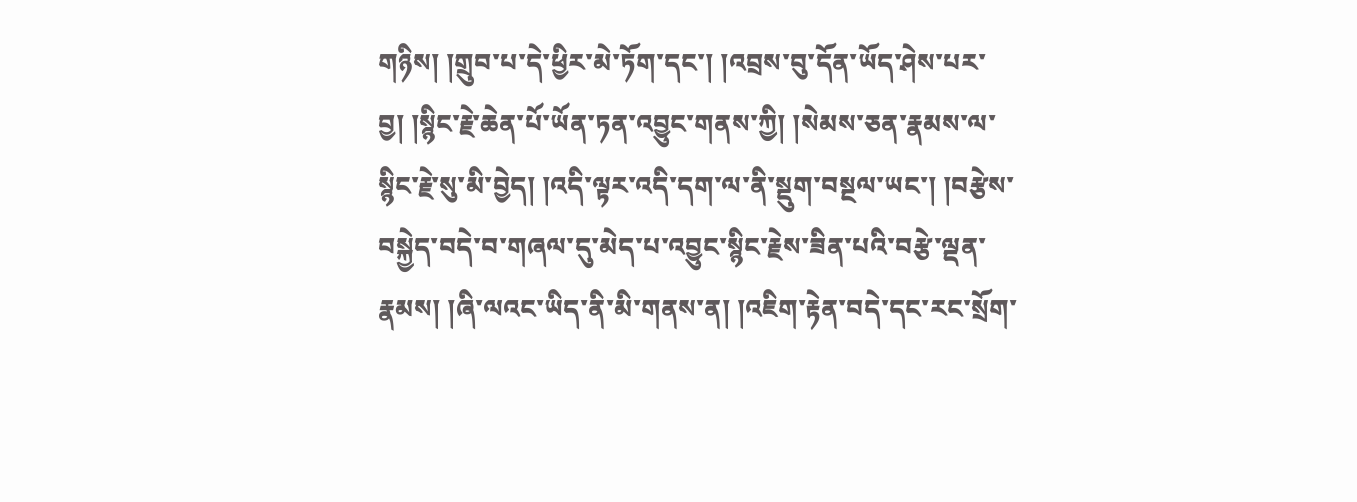གཉིས། །གྲུབ་པ་དེ་ཕྱིར་མེ་ཏོག་དང་། །འབྲས་བུ་དོན་ཡོད་ཤེས་པར་བྱ། །སྙིང་རྗེ་ཆེན་པོ་ཡོན་ཏན་འབྱུང་གནས་ཀྱི། །སེམས་ཅན་རྣམས་ལ་སྙིང་རྗེ་སུ་མི་བྱེད། །འདི་ལྟར་འདི་དག་ལ་ནི་སྡུག་བསྔལ་ཡང་། །བརྩེས་བསྐྱེད་བདེ་བ་གཞལ་དུ་མེད་པ་འབྱུང་སྙིང་རྗེས་ཟིན་པའི་བརྩེ་ལྡན་རྣམས། །ཞི་ལའང་ཡིད་ནི་མི་གནས་ན། །འཇིག་རྟེན་བདེ་དང་རང་སྲོག་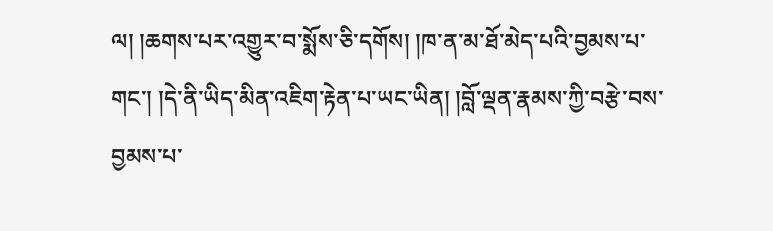ལ། །ཆགས་པར་འགྱུར་བ་སྨོས་ཅི་དགོས། །ཁ་ན་མ་ཐོ་མེད་པའི་བྱམས་པ་གང་། །དེ་ནི་ཡིད་མིན་འཇིག་རྟེན་པ་ཡང་ཡིན། །བློ་ལྡན་རྣམས་ཀྱི་བརྩེ་བས་བྱམས་པ་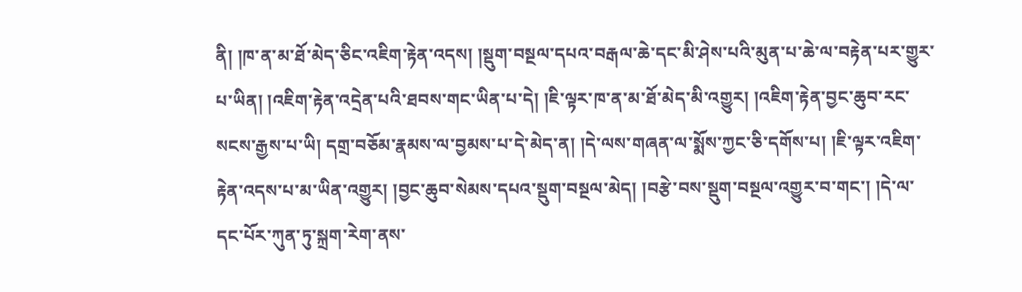ནི། །ཁ་ན་མ་ཐོ་མེད་ཅིང་འཇིག་རྟེན་འདས། །སྡུག་བསྔལ་དཔའ་བརྒལ་ཆེ་དང་མི་ཤེས་པའི་མུན་པ་ཆེ་ལ་བརྟེན་པར་གྱུར་པ་ཡིན། །འཇིག་རྟེན་འདྲེན་པའི་ཐབས་གང་ཡིན་པ་དེ། །ཇི་ལྟར་ཁ་ན་མ་ཐོ་མེད་མི་འགྱུར། །འཇིག་རྟེན་བྱང་ཆུབ་རང་སངས་རྒྱས་པ་ཡི། དགྲ་བཅོམ་རྣམས་ལ་བྱམས་པ་དེ་མེད་ན། །དེ་ལས་གཞན་ལ་སྨོས་ཀྱང་ཅི་དགོས་པ། །ཇི་ལྟར་འཇིག་རྟེན་འདས་པ་མ་ཡིན་འགྱུར། །བྱང་ཆུབ་སེམས་དཔའ་སྡུག་བསྔལ་མེད། །བརྩེ་བས་སྡུག་བསྔལ་འགྱུར་བ་གང་། །དེ་ལ་དང་པོར་ཀུན་ཏུ་སྐྲག་རེག་ནས་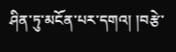ཤིན་ཏུ་མངོན་པར་དགའ། །བརྩེ་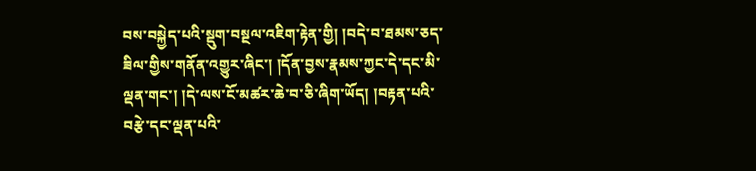བས་བསྐྱེད་པའི་སྡུག་བསྔལ་འཇིག་རྟེན་གྱི། །བདེ་བ་ཐམས་ཅད་ཟིལ་གྱིས་གནོན་འགྱུར་ཞིང་། །དོན་བྱས་རྣམས་ཀྱང་དེ་དང་མི་ལྡན་གང་། །དེ་ལས་ངོ་མཚར་ཆེ་བ་ཅི་ཞིག་ཡོད། །བརྟན་པའི་བརྩེ་དང་ལྡན་པའི་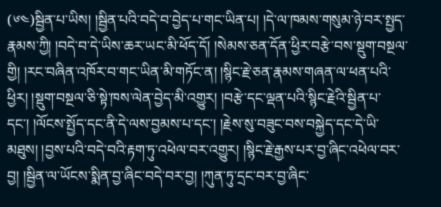(༦༤)སྦྱིན་པ་ཡིས། །སྦྱིན་པའི་བདེ་བ་བྱེད་པ་གང་ཡིན་པ། །དེ་ལ་ཁམས་གསུམ་ཉེ་བར་སྤྱད་རྣམས་ཀྱི། །བདེ་བ་དེ་ཡིས་ཆར་ཡང་མི་ཕོད་དོ། །སེམས་ཅན་དོན་ཕྱིར་བརྩེ་བས་སྡུག་བསྔལ་གྱི། །རང་བཞིན་འཁོར་བ་གང་ཡིན་མི་གཏོང་ན། །སྙིང་རྗེ་ཅན་རྣམས་གཞན་ལ་ཕན་པའི་ཕྱིར། །སྡུག་བསྔལ་ཅི་སྟེ་ཁས་ལེན་བྱེད་མི་འགྱུར། །བརྩེ་དང་ལྡན་པའི་སྙིང་རྗེའི་སྦྱིན་པ་དང་། །ལོངས་སྤྱོད་དང་ནི་དེ་ལས་བྱམས་པ་དང་། །རྗེས་སུ་བཟུང་བས་བསྐྱེད་དང་དེ་ཡི་མཐུས། །བྱས་པའི་བདེ་བའི་རྟག་ཏུ་འཕེལ་བར་འགྱུར། །སྙིང་རྗེ་རྒྱས་པར་བྱ་ཞིང་འཕེལ་བར་བྱ། །སྦྱིན་ལ་ཡོངས་སྨིན་བྱ་ཞིང་བདེ་བར་བྱ། །ཀུན་ཏུ་དྲང་བར་བྱ་ཞིང་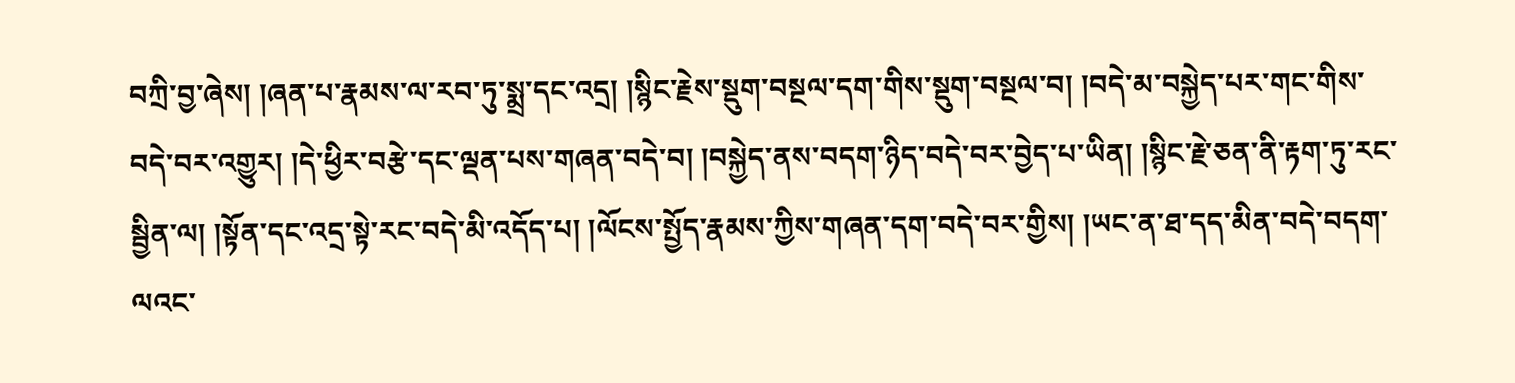བཀྲི་བྱ་ཞེས། །ཞན་པ་རྣམས་ལ་རབ་ཏུ་སྨྲ་དང་འདྲ། །སྙིང་རྗེས་སྡུག་བསྔལ་དག་གིས་སྡུག་བསྔལ་བ། །བདེ་མ་བསྐྱེད་པར་གང་གིས་བདེ་བར་འགྱུར། །དེ་ཕྱིར་བརྩེ་དང་ལྡན་པས་གཞན་བདེ་བ། །བསྐྱེད་ནས་བདག་ཉིད་བདེ་བར་བྱེད་པ་ཡིན། །སྙིང་རྗེ་ཅན་ནི་རྟག་ཏུ་རང་སྦྱིན་ལ། །སྟོན་དང་འདྲ་སྟེ་རང་བདེ་མི་འདོད་པ། །ལོངས་སྤྱོད་རྣམས་ཀྱིས་གཞན་དག་བདེ་བར་གྱིས། །ཡང་ན་ཐ་དད་མིན་བདེ་བདག་ལའང་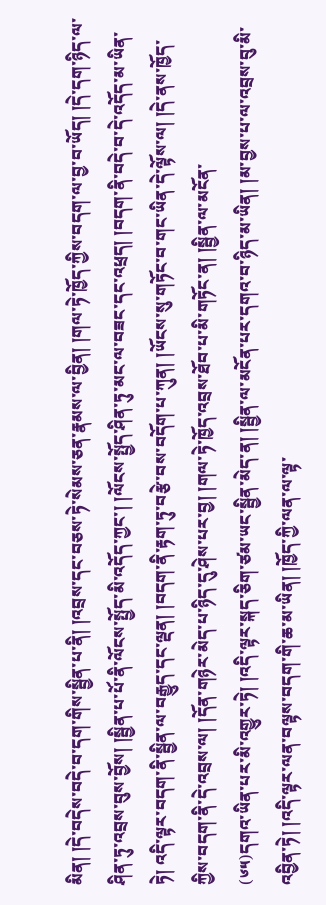མིན། །དེ་བདེས་བདེ་བ་དག་གིས་སྦྱིན་པ་ནི། །འབྲས་དང་བཅས་ཏེ་སེམས་ཅན་རྣམས་ལ་བྱིན། །གལ་ཏེ་ཁྱོད་ཀྱིས་བདག་ལ་བྱ་བ་ཡོད། །དེ་དག་ཉིད་ལ་ཤིན་ཏུ་འབྲས་བུས་བྱོས། །སྦྱིན་པ་པོ་ནི་ལོངས་སྤྱོད་མི་འདོད་ཀྱང་། །ལོངས་སྤྱོད་ཤིན་ཏུ་མང་ལ་བཟང་དང་འཕྲད། །བདག་ནི་བདེ་བ་དེ་འདོད་མ་ཡིན་ཏེ། འདི་ལྟར་བདག་ནི་སྦྱིན་ལ་བརྒྱུད་དང་ལྡན། །བདག་ནི་རྟག་ཏུ་བརྩེ་བས་བདོག་པ་ཀུན། །ཡོངས་སུ་གཏོང་བ་གང་ཡིན་དེ་ལྟོས་ལ། །དེ་ནས་ཁྱོད་ཀྱིས་བདག་ནི་དེ་འབྲས་ལ། །དོན་གཉེར་མེད་པ་ཉིད་དུ་ཤེས་པར་བྱ། །གལ་ཏེ་ཁྱོད་འབྲས་ཐོབ་པ་མི་གཏོང་ན། །སྦྱིན་ལ་མངོན་
(༦༥)དགའ་ཡིན་པར་མི་འགྱུར་ཏེ། །འདི་ལྟར་སྐད་ཅིག་ཙམ་ཡང་སྦྱིན་མེད་ན། །སྦྱིན་ལ་མངོན་པར་དགའ་བ་ཉིད་མ་ཡིན། །མ་བྱས་པ་ལ་འབྲས་བུ་མི་འབྱིན་ཏེ། །འདི་ལྟར་ལན་བལྟས་བདག་གི་ཆ་མ་ཡིན། །ཁྱོད་ཀྱི་ལན་ལ་ལྟ་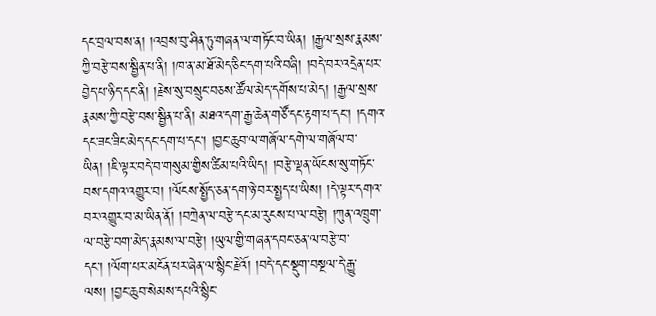དང་བྲལ་བས་ན། །འབྲས་བུ་ཤིན་ཏུ་གཞན་ལ་གཏོང་བ་ཡིན། །རྒྱལ་སྲས་རྣམས་ཀྱི་བརྩེ་བས་སྦྱིན་པ་ནི། །ཁ་ན་མ་ཐོ་མེད་ཅིང་དག་པའི་བཞི། །བདེ་བར་འདྲེན་པར་བྱེད་པ་ཉིད་དང་ནི། །རྗེས་སུ་བསྲུང་བཅས་ཚོལ་མེད་དགོས་པ་མེད། །རྒྱལ་སྲས་རྣམས་ཀྱི་བརྩེ་བས་སྦྱིན་པ་ནི། མཐའ་དག་རྒྱ་ཆེན་གཙོ་དང་རྟག་པ་དང་། །དགའ་དང་ཟང་ཟིང་མེད་དང་དག་པ་དང་། །བྱང་ཆུབ་ལ་གཞོལ་དགེ་ལ་གཞོལ་བ་ཡིན། །ཇི་ལྟར་བདེ་བ་གསུམ་གྱིས་ཚིམ་པའི་ཡིད། །བརྩེ་ལྡན་ཡོངས་སུ་གཏོང་བས་དགའ་འགྱུར་བ། །ལོངས་སྤྱོད་ཅན་དག་ཉེ་བར་སྤྱད་པ་ཡིས། །དེ་ལྟར་དགའ་བར་འགྱུར་བ་མ་ཡིན་ནོ། །བཀྲེན་ལ་བརྩེ་དང་མ་རུངས་པ་ལ་བརྩེ། །ཀུན་འཁྲུག་ལ་བརྩེ་བག་མེད་རྣམས་ལ་བརྩེ། །ཡུལ་གྱི་གཞན་དབང་ཅན་ལ་བརྩེ་བ་དང་། །ལོག་པར་མངོན་པར་ཞེན་ལ་སྙིང་རྗེའོ། །བདེ་དང་སྡུག་བསྔལ་དེ་རྒྱུ་ལས། །བྱང་ཆུབ་སེམས་དཔའི་སྙིང་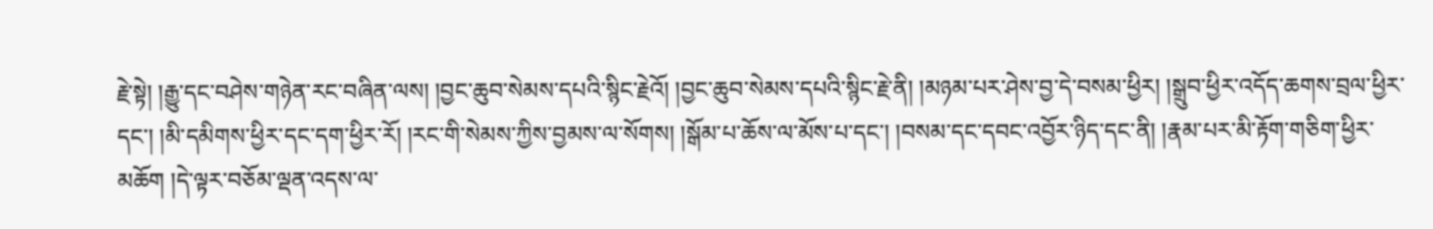རྗེ་སྟེ། །རྒྱུ་དང་བཤེས་གཉེན་རང་བཞིན་ལས། །བྱང་ཆུབ་སེམས་དཔའི་སྙིང་རྗེའོ། །བྱང་ཆུབ་སེམས་དཔའི་སྙིང་རྗེ་ནི། །མཉམ་པར་ཤེས་བྱ་དེ་བསམ་ཕྱིར། །སྒྲུབ་ཕྱིར་འདོད་ཆགས་བྲལ་ཕྱིར་དང་། །མི་དམིགས་ཕྱིར་དང་དག་ཕྱིར་རོ། །རང་གི་སེམས་ཀྱིས་བྱམས་ལ་སོགས། །སྒོམ་པ་ཆོས་ལ་མོས་པ་དང་། །བསམ་དང་དབང་འབྱོར་ཉིད་དང་ནི། །རྣམ་པར་མི་རྟོག་གཅིག་ཕྱིར་མཆོག །དེ་ལྟར་བཅོམ་ལྡན་འདས་ལ་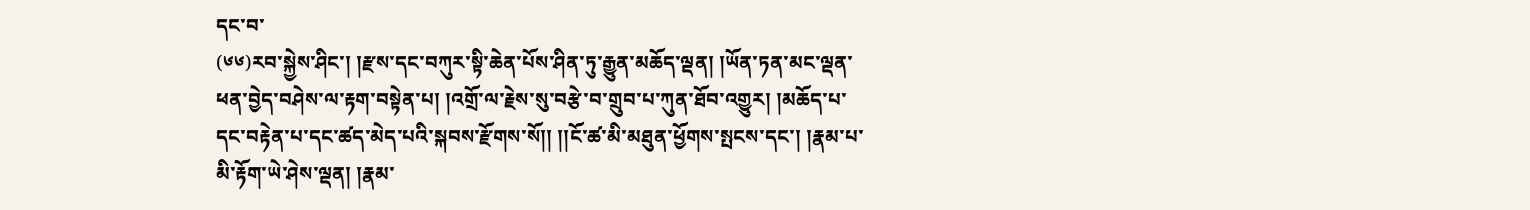དང་བ་
(༦༦)རབ་སྐྱེས་ཤིང་། །རྫས་དང་བཀུར་སྟི་ཆེན་པོས་ཤིན་ཏུ་རྒྱུན་མཆོད་ལྡན། །ཡོན་ཏན་མང་ལྡན་ཕན་བྱེད་བཤེས་ལ་རྟག་བསྟེན་པ། །འགྲོ་ལ་རྗེས་སུ་བརྩེ་བ་གྲུབ་པ་ཀུན་ཐོབ་འགྱུར། །མཆོད་པ་དང་བརྟེན་པ་དང་ཚད་མེད་པའི་སྐབས་རྫོགས་སོ།། །།ངོ་ཚ་མི་མཐུན་ཕྱོགས་སྤངས་དང་། །རྣམ་པ་མི་རྟོག་ཡེ་ཤེས་ལྡན། །རྣམ་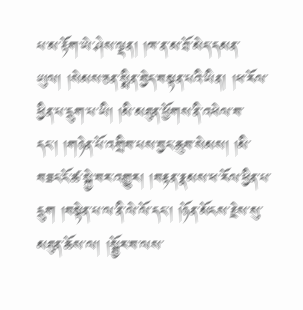པ་མ་རྟོག་ཡེ་ཤེས་ལྡན། །ཁ་ན་མ་ཐོ་མེད་དམན་ཡུལ། །སེམས་ཅན་སྨིན་བྱེད་བསྟན་པའི་ཡིན། །ཕ་རོལ་ཕྱིན་པ་དྲུག་པ་ཡི། །མི་མཐུན་ཕྱོགས་ནི་འཕེལ་བ་དང་། །གཉེན་པོ་འགྲིབ་པས་བྱང་ཆུབ་སེམས། །མི་བཟང་ངོ་ཚ་སྐྱེ་བར་འགྱུར། །བརྟན་རྣམས་ཕ་རོལ་ཕྱིན་པ་དྲུག །བསྟེན་པ་ལ་ནི་ལེ་ལོ་དང་། །ཉོན་མོངས་རྗེས་སུ་མཐུན་ཆོས་ལ། །སྦྱོར་བ་ལས་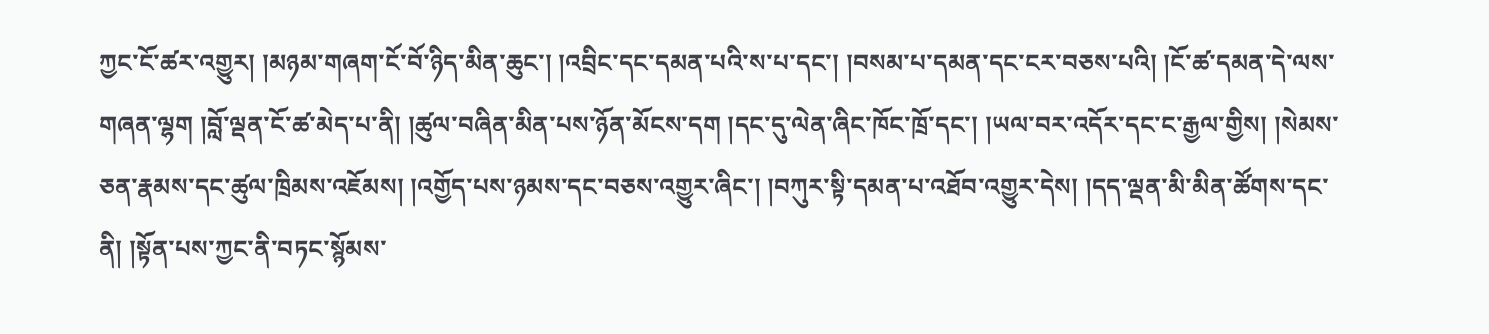ཀྱང་ངོ་ཚར་འགྱུར། །མཉམ་གཞག་ངོ་བོ་ཉིད་མིན་ཆུང་། །འབྲིང་དང་དམན་པའི་ས་པ་དང་། །བསམ་པ་དམན་དང་ངར་བཅས་པའི། །ངོ་ཚ་དམན་དེ་ལས་གཞན་ལྷག །བློ་ལྡན་ངོ་ཚ་མེད་པ་ནི། །ཚུལ་བཞིན་མིན་པས་ཉོན་མོངས་དག །དང་དུ་ལེན་ཞིང་ཁོང་ཁྲོ་དང་། །ཡལ་བར་འདོར་དང་ང་རྒྱལ་གྱིས། །སེམས་ཅན་རྣམས་དང་ཚུལ་ཁྲིམས་འཇོམས། །འགྱོད་པས་ཉམས་དང་བཅས་འགྱུར་ཞིང་། །བཀུར་སྟི་དམན་པ་འཐོབ་འགྱུར་དེས། །དད་ལྡན་མི་མིན་ཚོགས་དང་ནི། །སྟོན་པས་ཀྱང་ནི་བཏང་སྙོམས་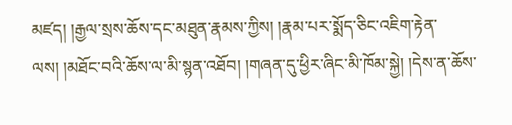མཛད། །རྒྱལ་སྲས་ཆོས་དང་མཐུན་རྣམས་ཀྱིས། །རྣམ་པར་སྨོད་ཅིང་འཇིག་རྟེན་ལས། །མཐོང་བའི་ཆོས་ལ་མི་སྙན་འཐོབ། །གཞན་དུ་ཕྱིར་ཞིང་མི་ཁོམ་སྐྱེ། །དེས་ན་ཆོས་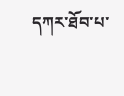དཀར་ཐོབ་པ་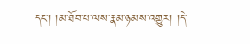དང་། །མ་ཐོབ་པ་ལས་རྣམ་ཉམས་འགྱུར། །དེ་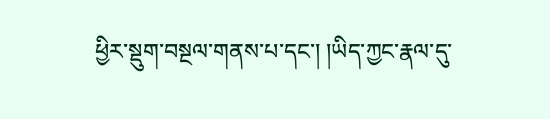ཕྱིར་སྡུག་བསྔལ་གནས་པ་དང་། །ཡིད་ཀྱང་རྣལ་དུ་